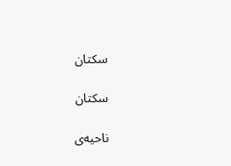سکتان

سکتان

ناحیەی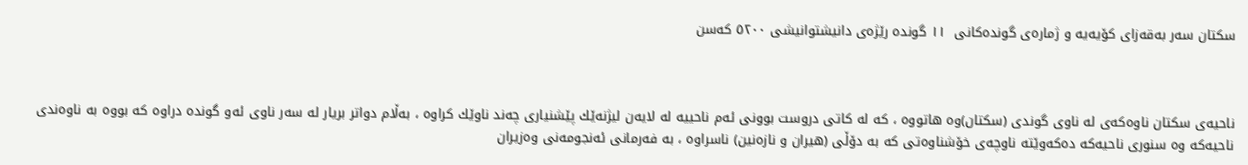سکتان سەر بەقەزای کۆیەیە و ژمارەی گوندەکانی  ١١ گوندە رێژەی دانیشتوانیشی ٥٢٠٠ کەسن



ناحیەی سكتان ناوەكەی لە ناوی گوندی (سكتان)وە هاتووە ، كە لە كاتی دروست بوونی ئەم ناحییە لە لایەن لیژنەێك پێشنیاری چەند ناوێك كراوە ، بەڵام دواتر بریار لە سەر ناوی ئەو گوندە دراوە كە بووە بە ناوەندی ناحیەكە وە سنوری ناحیەكە دەكەوێتە ناوچەی خۆشناوەتی كە بە دۆڵی (هیران و نازەنین) ناسراوە ، بە فەرمانی ئەنجومەنی وەزیران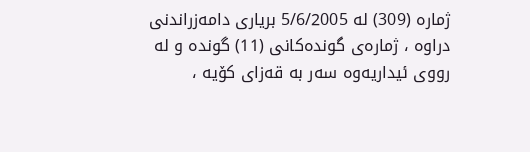ژمارە (309) لە 5/6/2005 بریاری دامەزراندنی دراوە ، ژمارەی گوندەكانی (11) گوندە و لە رووی ئیداریەوە سەر بە قەزای كۆیە ،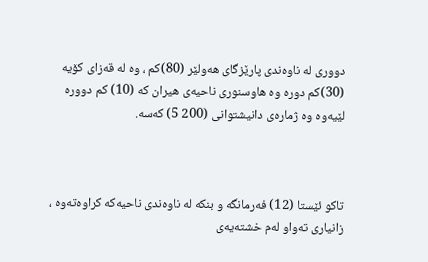دووری لە ناوەندی پارێزگای هەولێر (80)كم ، وە لە قەزای كۆیە (30)كم دورە وە هاوسنوری ناحیەی هیران كە (10) كم دوورە لێیەوە وە ژمارەی دانیشتوانی (200 5) كەسە.



تاكو ئێستا (12) فەرمانگە و بنكە لە ناوەندی ناحیەكە كراوەتەوە ، زانیاری تەواو لەم خشتەیەی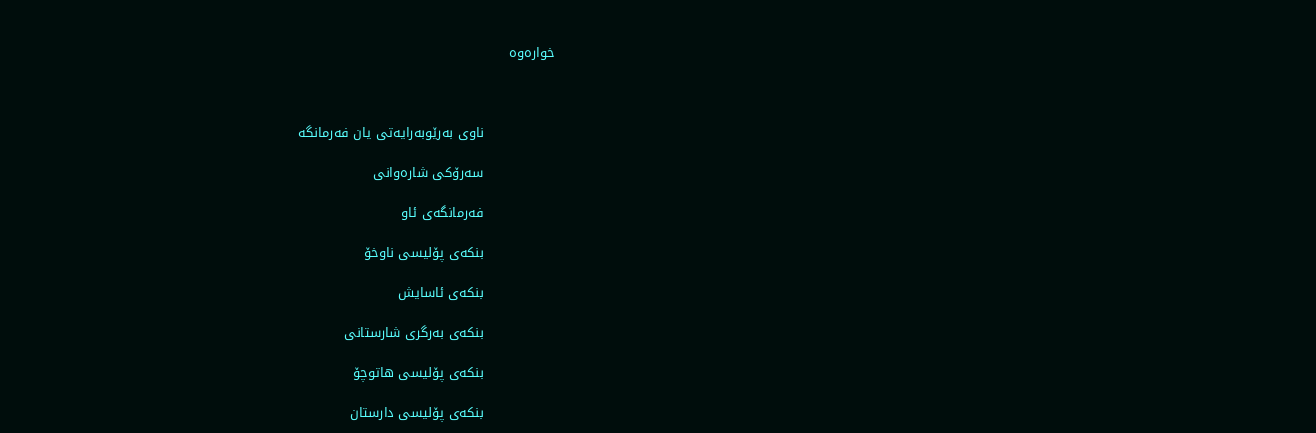خوارەوە



                ناوی بەرێوبەرایەتی یان فەرمانگە

                سەرۆکی شارەوانی

                فەرمانگەی ئاو

                بنکەی پۆلیسی ناوخۆ

                بنکەی ئاسایش

                بنکەی بەرگری شارستانی

                بنکەی پۆلیسی هاتوچۆ

                بنکەی پۆلیسی دارستان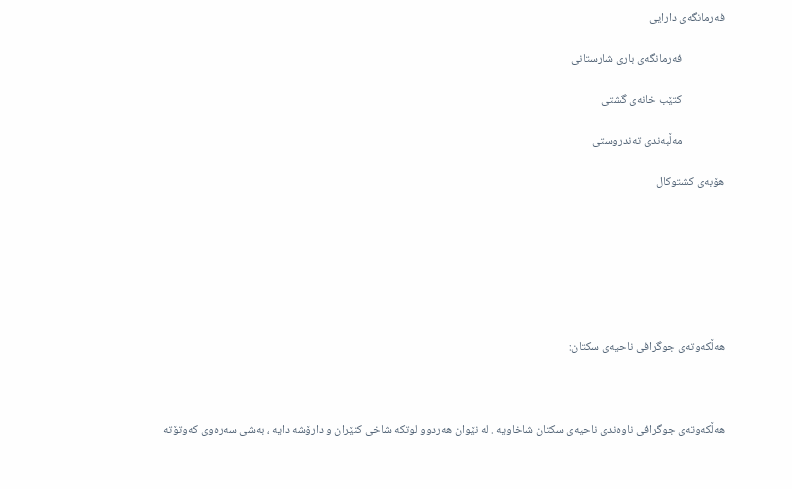فەرمانگەی دارایی

                فەرمانگەی باری شارستانی

                کتێب خانەی گشتی

                مەڵبەندی تەندروستی

هۆبەی کشتوکال







هەڵکەوتەی جوگرافی ناحیەی سکتان:



هەڵكەوتەی جوگرافی ناوەندی ناحیەی سكتان شاخاویە . لە نێوان هەردوو لوتكە شاخی كنێران و دارۆشە دایە ، بەشی سەرەوی كەوتۆتە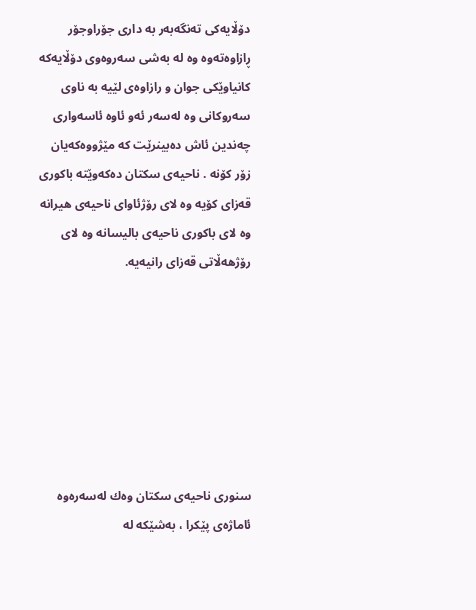دۆڵایەكی تەنگەبەر بە داری جۆراوجۆر ڕازاوەتەوە وە لە بەشی سەروەوی دۆڵایەكە كانیاوێكی جوان و رازاوەی لێیە بە ناوی سەروكانی وە لەسەر ئەو ئاوە ئاسەواری چەندین ئاش دەبینرێت كە مێژووەكەیان زۆر كۆنە . ناحیەی سكتان دەكەوێتە باكوری قەزای كۆیە وە لای رۆژئاوای ناحیەی هیرانە وە لای باكوری ناحیەی بالیسانە وە لای رۆژهەڵاتی قەزای رانیەیە.







سنوری ناحیەی سكتان وەك لەسەرەوە ئاماژەی پێكرا ، بەشێكە لە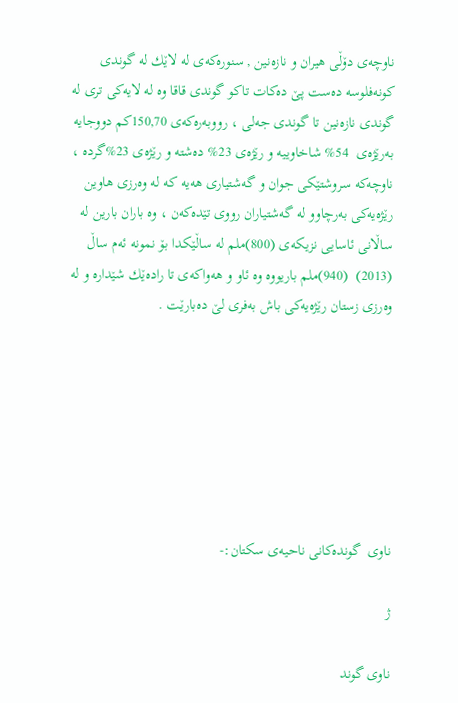ناوچەی دۆڵی هیران و نازەنین , سنورەكەی لە لاێك لە گوندی كونەفلوسە دەست پێ دەكات تاكو گوندی قاقا وە لە لایەكی تری لە گوندی نازەنین تا گوندی جەلی ، رووبەرەكەی 150,70كم دووجایە بەرێژەی  54% شاخاوییە و رێژەی 23% دەشتە و رێژەی 23%گردە ، ناوچەكە سروشتێكی جوان و گەشتیاری هەیە كە لە وەرزی هاوین رێژەیەكی بەرچاوو لە گەشتیاران رووی تێدەكەن ، وە باران بارین لە ساڵانی ئاسایی نزیكەی (800)ملم لە ساڵێكدا بۆ نمونە ئەم ساڵ (2013)  (940)ملم باریووە وە ئاو و هەواكەی تا رادەێك شێدارە و لە وەرزی زستان رێژەیەكی باش بەفری لێ دەبارێت .







ناوی  گوندەکانی ناحیەی سکتان:-

ژ

ناوی گوند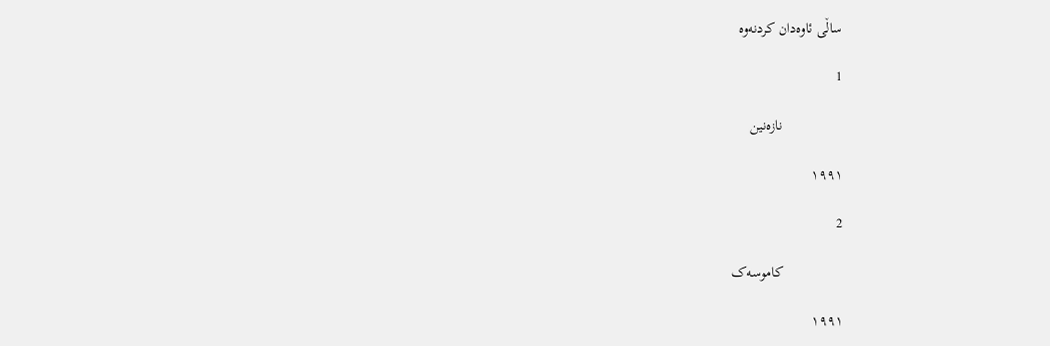ساڵی ئاوەدان کردنەوە

1

                نازەنین

١٩٩١

2

                کاموسەک

١٩٩١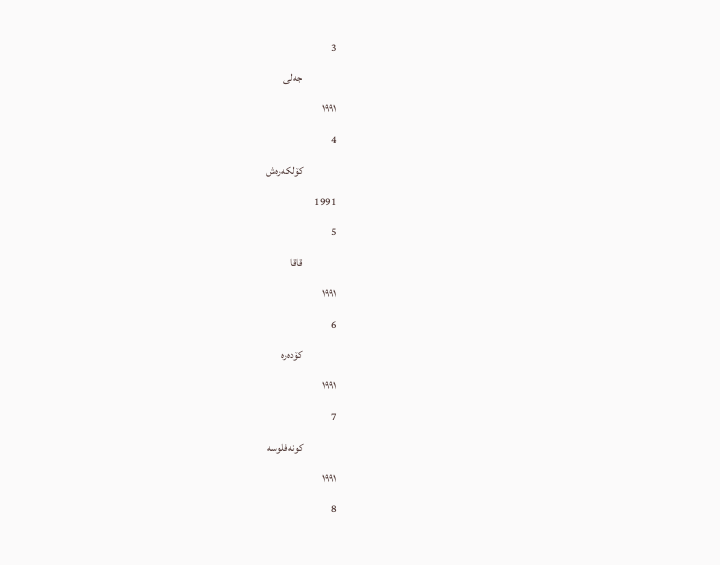3

                جەلی

١٩٩١

4

                کۆلکەرەش

1991

5

                قاقا

١٩٩١

6

                کۆدەرە

١٩٩١

7

                کونەفلوسە

١٩٩١

8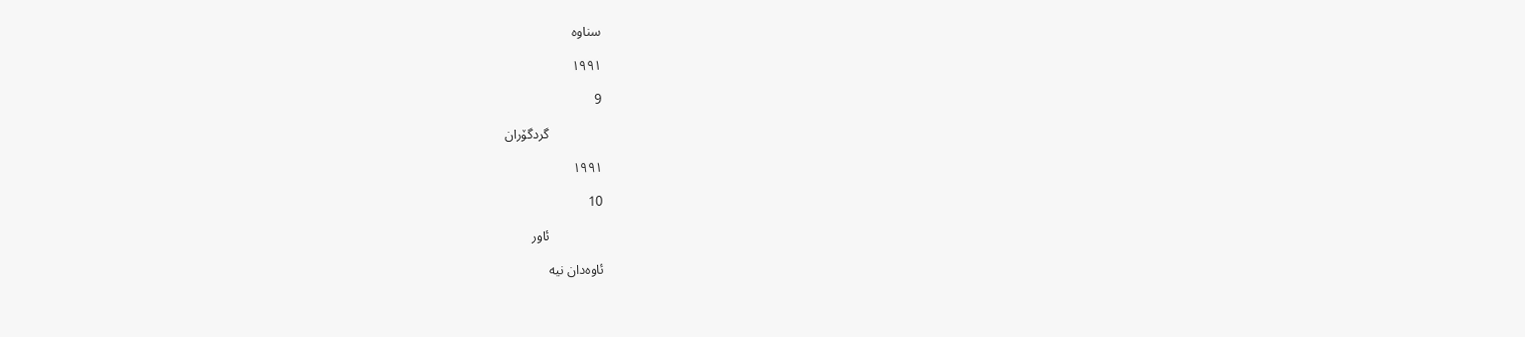سناوە

١٩٩١

9

                گردگۆران

١٩٩١

10

                ئاور

ئاوەدان نیه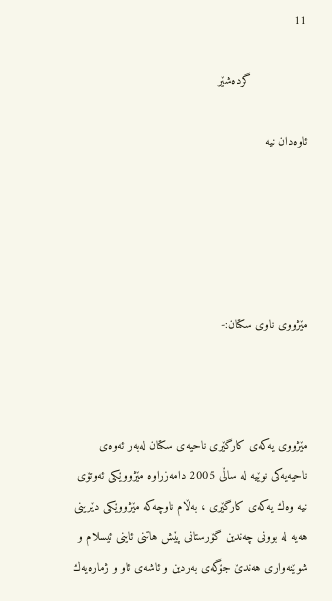11

                گردەشێر

ئاوەدان نیه





مێژووی ناوی سكتان:-



مێژووی یەكەی كارگێری ناحیەی سكتان لەبەر ئەوەی ناحیەیەكی نوێیە لە ساڵی 2005 دامەزراوە مێژووێكی ئەوتۆی نیە وەك یەكەی كارگێری ، بەڵام ناوچەكە مێژووێكی دێرینی هەیە لە بوونی چەندین گۆرستانی پێش هاتنی ئاینی ئیسلام و شوێنەواری هەندێ‌ جۆگەی بەردین و ئاشەی ئاو و ژمارەیەك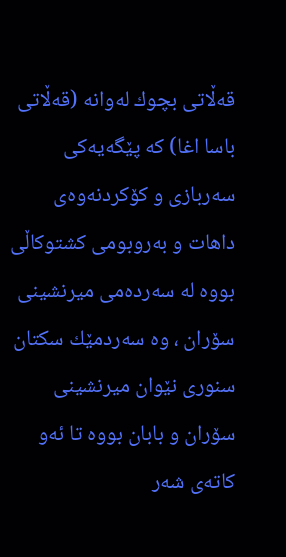قەڵاتی بچوك لەوانە (قەڵاتی باسا اغا) كە پێگەیەكی سەربازی و كۆكردنەوەی داهات و بەروبومی كشتوكاڵی بووە لە سەردەمی میرنشینی سۆران ، وە سەردمێك سكتان سنوری نێوان میرنشینی سۆران و بابان بووە تا ئەو كاتەی شەر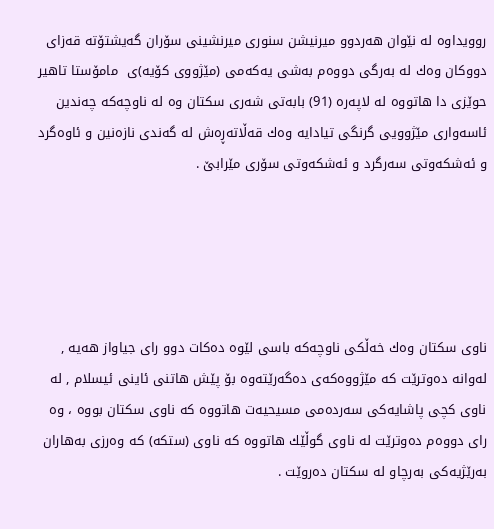روویداوە لە نێوان هەردوو میرنیشن سنوری میرنشینی سۆران گەیشتۆتە قەزای دووكان وەك لە بەرگی دووەم بەشی یەكەمی (مێژووی كۆیە)ی  مامۆستا تاهیر حوێزی دا هاتووە لە لاپەرە (91) بابەتی شەری سكتان وە لە ناوچەكە چەندین ئاسەواری مێژوویی گرنگی تیادایە وەك قەڵاتەڕەش لە گەندی نازەنین و ئاوەگرد و ئەشكەوتی سەرگرد و ئەشكەوتی سۆری مێرابێ .





ناوی سكتان وەك خەڵكی ناوچەكە باسی لێوە دەكات دوو رای جیاواز هەیە , لەوانە دەوترێت كە مێژووەكەی دەگەرێتەوە بۆ پێش هاتنی ئاینی ئیسلام , لە ناوی كچی پاشایەكی سەردەمی مسیحیەت هاتووە كە ناوی سكتان بووە ، وە رای دووەم دەوترێت لە ناوی گوڵێك هاتووە كە ناوی (ستكە) كە وەرزی بەهاران بەرێژیەكی بەرچاو لە سكتان دەروێت .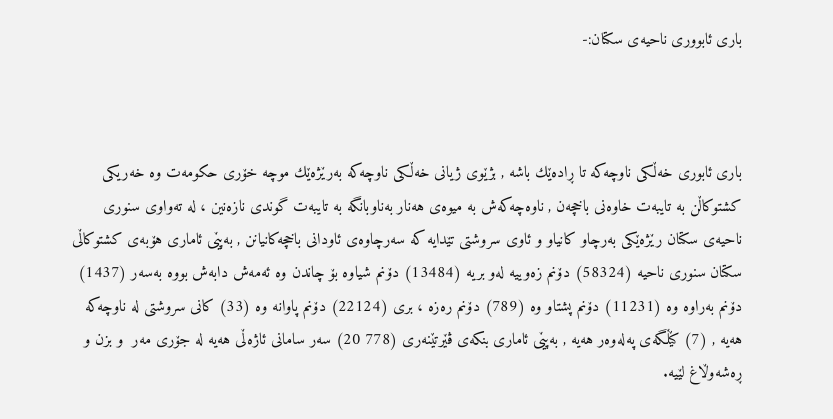باری ئابووری ناحیەی سکتان:-



باری ئابوری خەڵكی ناوچەكە تا ڕادەێك باشە , بژێوی ژیانی خەڵكی ناوچەكە بەرێژەێك موچە خۆری حكومەت وە خەریكی كشتوكاڵن بە تایبەت خاوەنی باخچەن , ناوەچەكەش بە میوەی هەنار بەناوبانگە بە تایبەت گوندی نازەنین ، لە تەواوی سنوری ناحیەی سكتان رێژەێكی بەرچاو كانیاو و ئاوی سروشتی تێدایە كە سەرچاوەی ئاودانی باخچەكانیانن , بەپێی ئاماری هۆبەی كشتوكاڵی سكتان سنوری ناحیە (58324) دۆنم زەوییە لەو بریە (13484) دۆنم شیاوە بۆ چاندن وە ئەمەش دابەش بووە بەسەر (1437) دۆنم بەراوە وە (11231) دۆنم پشتاو وە (789) دۆنم رەزە ، بری (22124) دۆنم پاوانە وە (33) كانی سروشتی لە ناوچەكە هەیە , (7) كێڵگەی پەلەوەر هەیە , بەپێی ئاماری بنكەی ڤێرتێنەری (778 20) سەر سامانی ئاژەڵی هەیە لە جۆری مەر  و بزن و ڕەشەوڵاغ لێیە.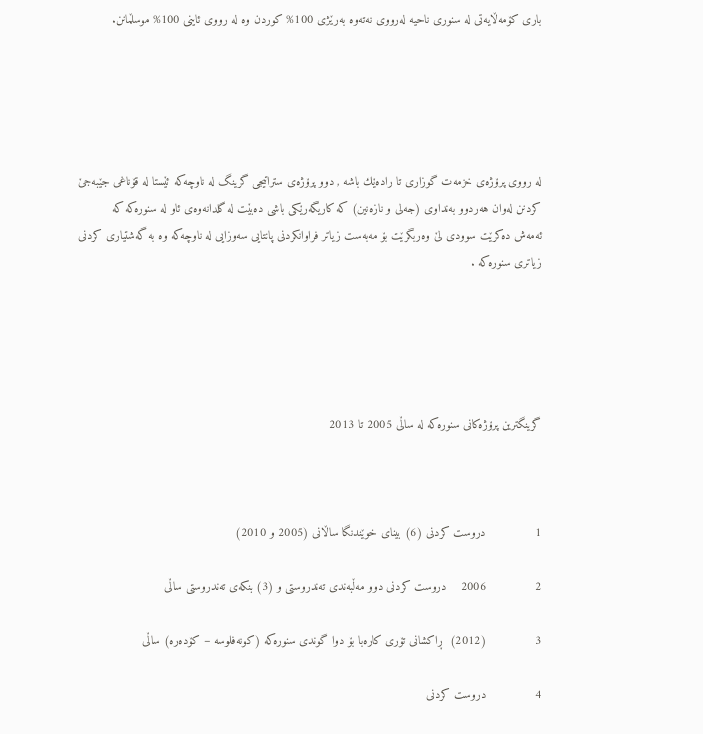باری كۆمەڵایەتی لە سنوری ناحیە لەرووی نەتەوە بەرێژی 100% كوردن وە لە رووی ئاینی 100% موسڵمانن.





لە رووی پرۆژەی خزمەت گوزاری تا رادەێك باشە , دوو پرۆژەی ستراتیجی گرینگ لە ناوچەكە ئێستا لە قۆناغی جێبەجێ كردنن لەوان هەردوو بەنداوی (جەلی و نازەنین) كە كاریگەرێكی باشی دەبێت لە گلدانەوەی ئاو لە سنورەكە كە ئەمەش دەكرێت سوودی لێ وەربگرێت بۆ مەبەست زیاتر فراوانكردنی پانتایی سەوزایی لە ناوچەكە وە بە گەشتیاری كردنی زیاتری سنورەكە .





گرینگترین پرۆژەكانی سنورەكە لە ساڵی 2005 تا 2013



1              دروست كردنی (6) بینای خوێندنگا ساڵانی (2005 و 2010)

2              2006    دروست كردنی دوو مەڵبەندی تەندروستی و (3) بنكەی تەندروستی ساڵی

3              (2012)  ڕاكشانی تۆری كارەبا بۆ دوا گوندی سنورەكە (كونەفلوسە – كۆدەرە) ساڵی

4              دروست كردنی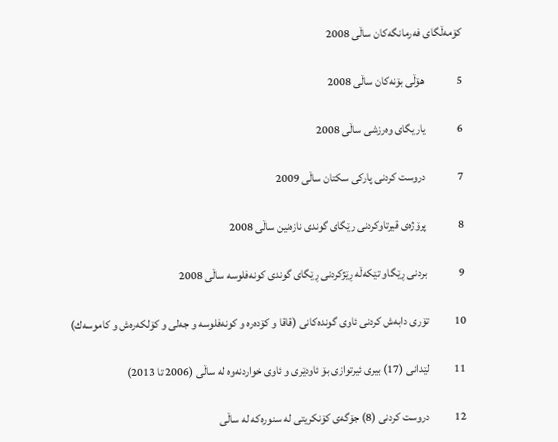كۆمەڵگای فەرمانگەكان ساڵی 2008

5              هۆڵی بۆنەكان ساڵی 2008

6              یاریگای وەرزشی ساڵی 2008

7              دروست كردنی پاركی سكتان ساڵی 2009

8              پرۆژەی قیرتاوكردنی رێگای گوندی نازەنین ساڵی 2008

9              بردنی ڕێگاو تێكەڵە ڕێژكردنی ڕێگای گوندی كونەفلوسە ساڵی 2008

10           تۆری دابەش كردنی ئاوی گوندەكانی (قاقا و كۆدەرە و كونەفلوسە و جەلی و كۆلكەرەش و كاموسەك)

11           لێدانی (17) بیری ئیرتوازی بۆ ئاودێری و ئاوی خواردنەوە لە ساڵی (2006 تا 2013)

12           دروست كردنی (8) جۆگەی كۆنكریتی لە سنورەكە لە ساڵی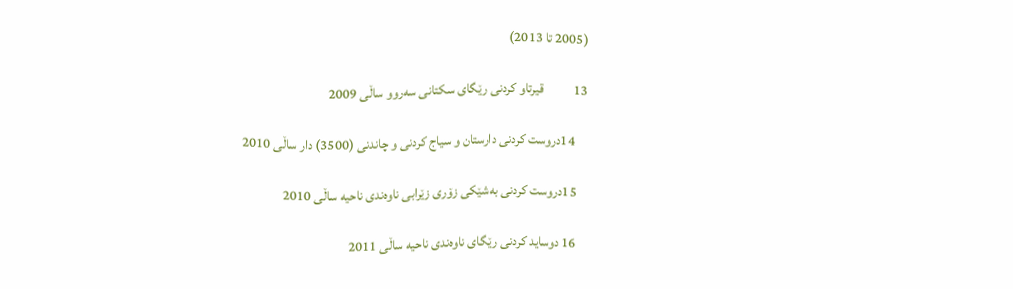(2005 تا 2013)

13           قیرتاو كردنی رێگای سكتانی سەروو ساڵی 2009

     14دروست كردنی دارستان و سیاج كردنی و چاندنی (3500) دار ساڵی 2010

    15دروست كردنی بەشێكی زۆری زێرابی ناوەندی ناحیە ساڵی 2010

    16 دوساید كردنی رێگای ناوەندی ناحیە ساڵی 2011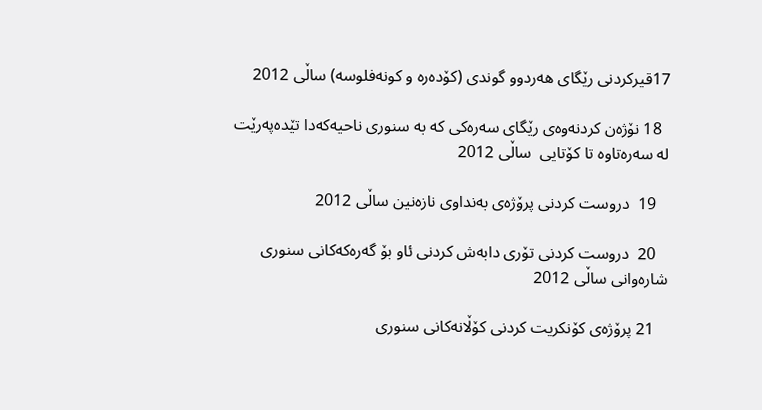17قیركردنی رێگای هەردوو گوندی (كۆدەرە و كونەفلوسە) ساڵی 2012

  18 نۆژەن كردنەوەی رێگای سەرەكی كە بە سنوری ناحیەكەدا تێدەپەرێت لە سەرەتاوە تا كۆتایی  ساڵی 2012

   19  دروست كردنی پرۆژەی بەنداوی نازەنین ساڵی 2012

   20  دروست كردنی تۆری دابەش كردنی ئاو بۆ گەرەكەكانی سنوری شارەوانی ساڵی 2012

   21 پرۆژەی كۆنكریت كردنی كۆڵانەكانی سنوری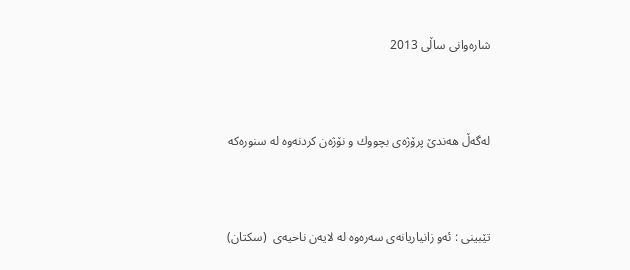شارەوانی ساڵی 2013



لەگەڵ هەندێ‌ پرۆژەی بچووك و نۆژەن كردنەوە لە سنورەكە



تێبینی : ئه‌و زانیاریانه‌ی سه‌ره‌وه‌ له‌ لایه‌ن ناحیه‌ی  (سکتان)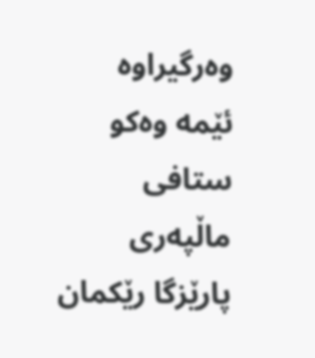وه‌رگیراوه‌ ئێمه‌ وه‌کو ستافی ماڵپه‌ری پارێزگا رێکمان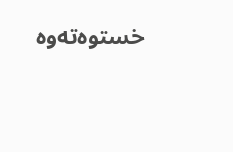خستوه‌ته‌وه